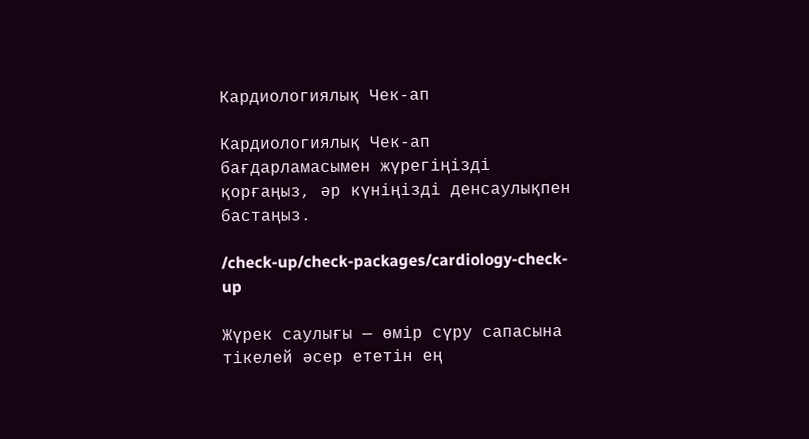Кардиологиялық Чек-ап

Кардиологиялық Чек-ап бағдарламасымен жүрегіңізді қорғаңыз, әр күніңізді денсаулықпен бастаңыз.

/check-up/check-packages/cardiology-check-up

Жүрек саулығы — өмір сүру сапасына тікелей әсер ететін ең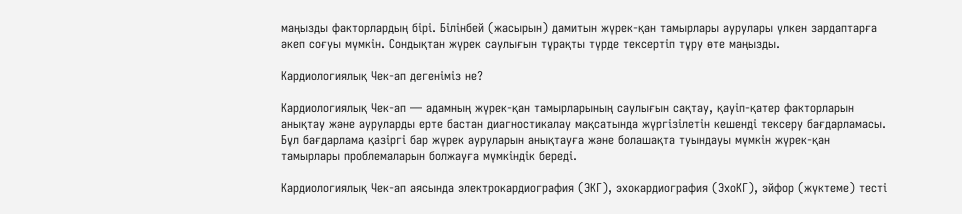маңызды факторлардың бірі. Білінбей (жасырын) дамитын жүрек-қан тамырлары аурулары үлкен зардаптарға әкеп соғуы мүмкін. Сондықтан жүрек саулығын тұрақты түрде тексертіп тұру өте маңызды.

Кардиологиялық Чек-ап дегеніміз не?

Кардиологиялық Чек-ап — адамның жүрек-қан тамырларының саулығын сақтау, қауіп-қатер факторларын анықтау және ауруларды ерте бастан диагностикалау мақсатында жүргізілетін кешенді тексеру бағдарламасы. Бұл бағдарлама қазіргі бар жүрек ауруларын анықтауға және болашақта туындауы мүмкін жүрек-қан тамырлары проблемаларын болжауға мүмкіндік береді.

Кардиологиялық Чек-ап аясында электрокардиография (ЭКГ), эхокардиография (ЭхоКГ), эйфор (жүктеме) тесті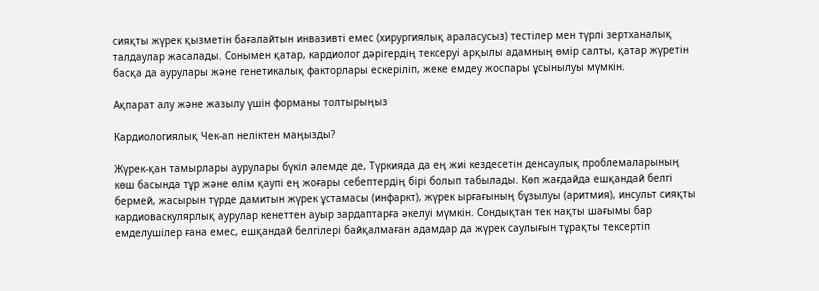сияқты жүрек қызметін бағалайтын инвазивті емес (хирургиялық араласусыз) тестілер мен түрлі зертханалық талдаулар жасалады. Сонымен қатар, кардиолог дәрігердің тексеруі арқылы адамның өмір салты, қатар жүретін басқа да аурулары және генетикалық факторлары ескеріліп, жеке емдеу жоспары ұсынылуы мүмкін.

Ақпарат алу және жазылу үшін форманы толтырыңыз

Кардиологиялық Чек-ап неліктен маңызды?

Жүрек-қан тамырлары аурулары бүкіл әлемде де, Түркияда да ең жиі кездесетін денсаулық проблемаларының көш басында тұр және өлім қаупі ең жоғары себептердің бірі болып табылады. Көп жағдайда ешқандай белгі бермей, жасырын түрде дамитын жүрек ұстамасы (инфаркт), жүрек ырғағының бұзылуы (аритмия), инсульт сияқты кардиоваскулярлық аурулар кенеттен ауыр зардаптарға әкелуі мүмкін. Сондықтан тек нақты шағымы бар емделушілер ғана емес, ешқандай белгілері байқалмаған адамдар да жүрек саулығын тұрақты тексертіп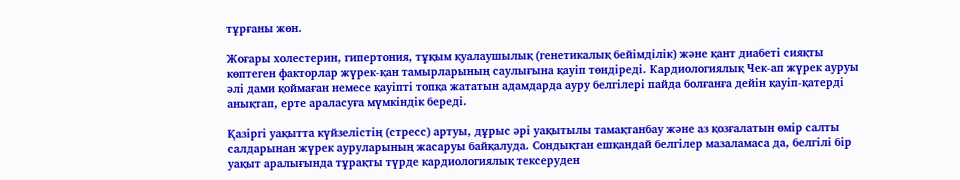тұрғаны жөн.

Жоғары холестерин, гипертония, тұқым қуалаушылық (генетикалық бейімділік) және қант диабеті сияқты көптеген факторлар жүрек-қан тамырларының саулығына қауіп төндіреді. Кардиологиялық Чек-ап жүрек ауруы әлі дами қоймаған немесе қауіпті топқа жататын адамдарда ауру белгілері пайда болғанға дейін қауіп-қатерді анықтап, ерте араласуға мүмкіндік береді.

Қазіргі уақытта күйзелістің (стресс) артуы, дұрыс әрі уақытылы тамақтанбау және аз қозғалатын өмір салты салдарынан жүрек ауруларының жасаруы байқалуда. Сондықтан ешқандай белгілер мазаламаса да, белгілі бір уақыт аралығында тұрақты түрде кардиологиялық тексеруден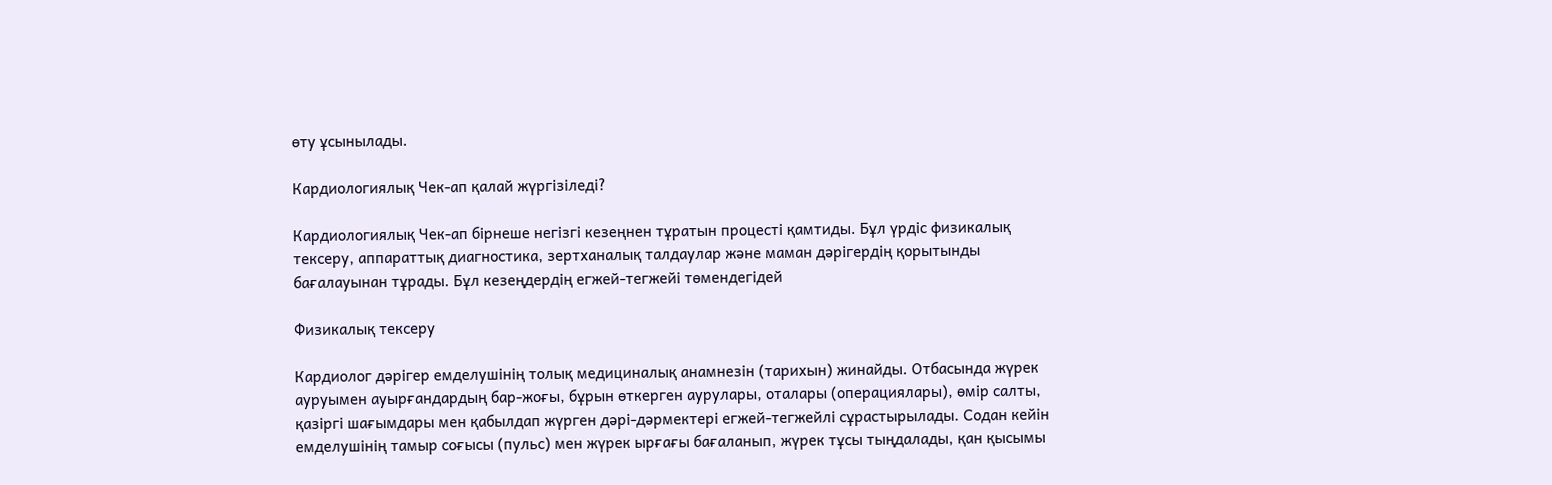өту ұсынылады.

Кардиологиялық Чек-ап қалай жүргізіледі?

Кардиологиялық Чек-ап бірнеше негізгі кезеңнен тұратын процесті қамтиды. Бұл үрдіс физикалық тексеру, аппараттық диагностика, зертханалық талдаулар және маман дәрігердің қорытынды бағалауынан тұрады. Бұл кезеңдердің егжей-тегжейі төмендегідей

Физикалық тексеру

Кардиолог дәрігер емделушінің толық медициналық анамнезін (тарихын) жинайды. Отбасында жүрек ауруымен ауырғандардың бар-жоғы, бұрын өткерген аурулары, оталары (операциялары), өмір салты, қазіргі шағымдары мен қабылдап жүрген дәрі-дәрмектері егжей-тегжейлі сұрастырылады. Содан кейін емделушінің тамыр соғысы (пульс) мен жүрек ырғағы бағаланып, жүрек тұсы тыңдалады, қан қысымы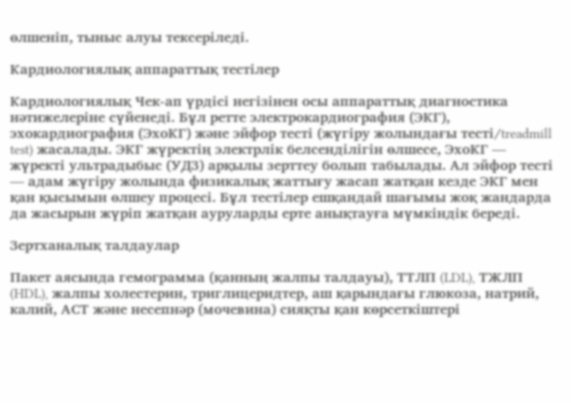өлшеніп, тыныс алуы тексеріледі.

Кардиологиялық аппараттық тестілер

Кардиологиялық Чек-ап үрдісі негізінен осы аппараттық диагностика нәтижелеріне сүйенеді. Бұл ретте электрокардиография (ЭКГ), эхокардиография (ЭхоКГ) және эйфор тесті (жүгіру жолындағы тесті/treadmill test) жасалады. ЭКГ жүректің электрлік белсенділігін өлшесе, ЭхоКГ — жүректі ультрадыбыс (УДЗ) арқылы зерттеу болып табылады. Ал эйфор тесті — адам жүгіру жолында физикалық жаттығу жасап жатқан кезде ЭКГ мен қан қысымын өлшеу процесі. Бұл тестілер ешқандай шағымы жоқ жандарда да жасырын жүріп жатқан ауруларды ерте анықтауға мүмкіндік береді.

Зертханалық талдаулар

Пакет аясында гемограмма (қанның жалпы талдауы), ТТЛП (LDL), ТЖЛП (HDL), жалпы холестерин, триглицеридтер, аш қарындағы глюкоза, натрий, калий, АСТ және несепнәр (мочевина) сияқты қан көрсеткіштері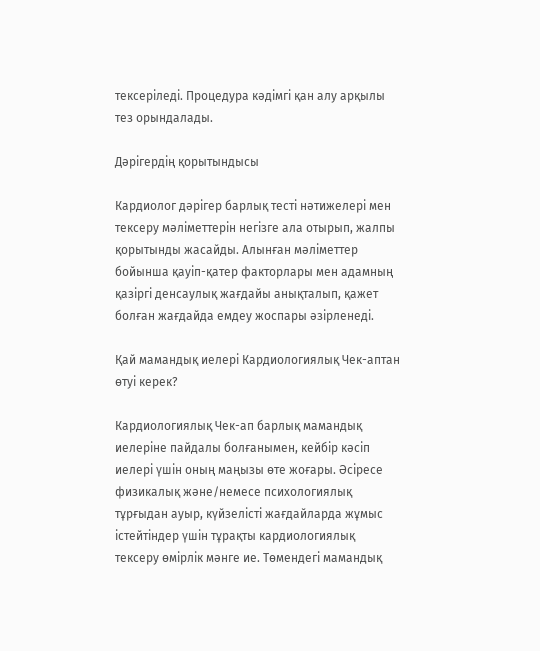тексеріледі. Процедура кәдімгі қан алу арқылы тез орындалады.

Дәрігердің қорытындысы

Кардиолог дәрігер барлық тесті нәтижелері мен тексеру мәліметтерін негізге ала отырып, жалпы қорытынды жасайды. Алынған мәліметтер бойынша қауіп-қатер факторлары мен адамның қазіргі денсаулық жағдайы анықталып, қажет болған жағдайда емдеу жоспары әзірленеді.

Қай мамандық иелері Кардиологиялық Чек-аптан өтуі керек?

Кардиологиялық Чек-ап барлық мамандық иелеріне пайдалы болғанымен, кейбір кәсіп иелері үшін оның маңызы өте жоғары. Әсіресе физикалық және/немесе психологиялық тұрғыдан ауыр, күйзелісті жағдайларда жұмыс істейтіндер үшін тұрақты кардиологиялық тексеру өмірлік мәнге ие. Төмендегі мамандық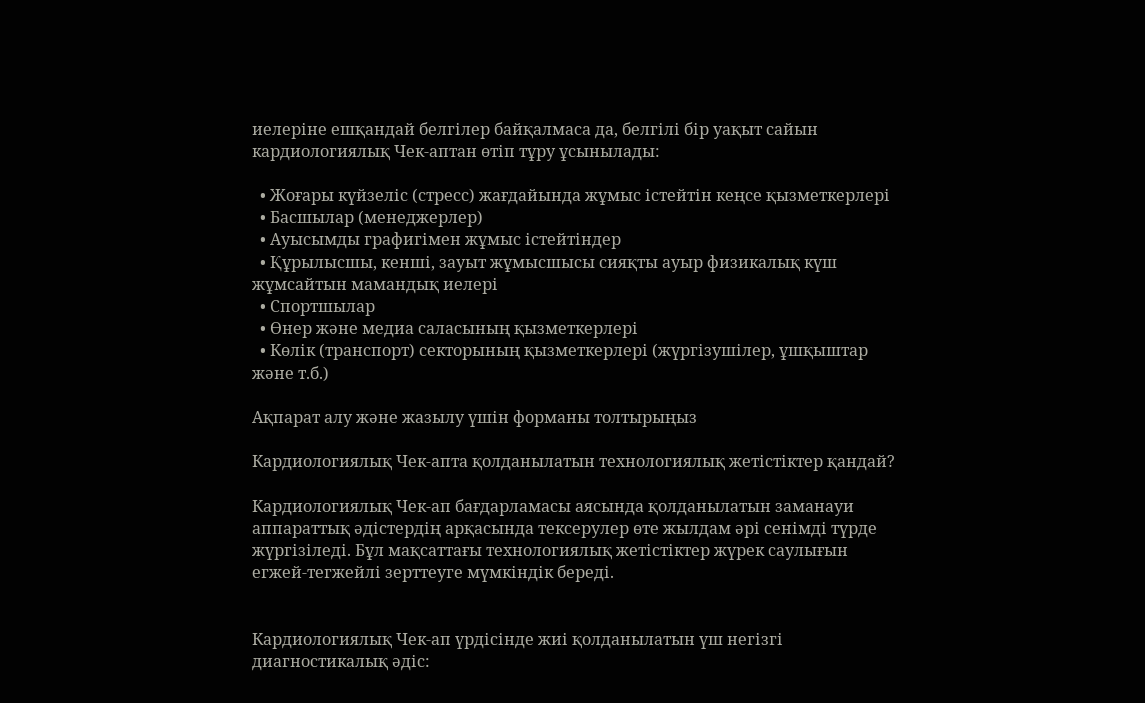иелеріне ешқандай белгілер байқалмаса да, белгілі бір уақыт сайын кардиологиялық Чек-аптан өтіп тұру ұсынылады:

  • Жоғары күйзеліс (стресс) жағдайында жұмыс істейтін кеңсе қызметкерлері
  • Басшылар (менеджерлер)
  • Ауысымды графигімен жұмыс істейтіндер
  • Құрылысшы, кенші, зауыт жұмысшысы сияқты ауыр физикалық күш жұмсайтын мамандық иелері
  • Спортшылар
  • Өнер және медиа саласының қызметкерлері
  • Көлік (транспорт) секторының қызметкерлері (жүргізушілер, ұшқыштар және т.б.)

Ақпарат алу және жазылу үшін форманы толтырыңыз

Кардиологиялық Чек-апта қолданылатын технологиялық жетістіктер қандай?

Кардиологиялық Чек-ап бағдарламасы аясында қолданылатын заманауи аппараттық әдістердің арқасында тексерулер өте жылдам әрі сенімді түрде жүргізіледі. Бұл мақсаттағы технологиялық жетістіктер жүрек саулығын егжей-тегжейлі зерттеуге мүмкіндік береді.


Кардиологиялық Чек-ап үрдісінде жиі қолданылатын үш негізгі диагностикалық әдіс: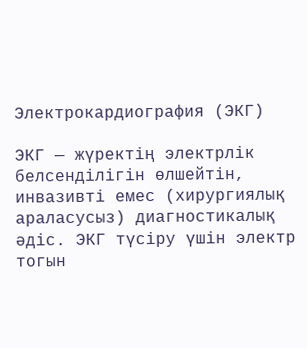Электрокардиография (ЭКГ)

ЭКГ — жүректің электрлік белсенділігін өлшейтін, инвазивті емес (хирургиялық араласусыз) диагностикалық әдіс. ЭКГ түсіру үшін электр тогын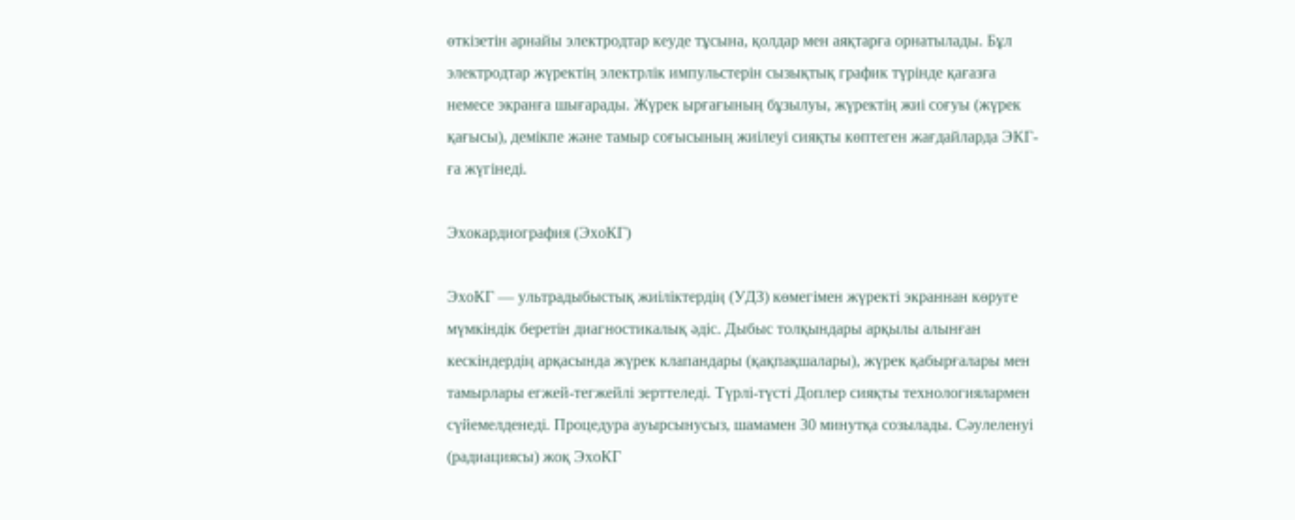өткізетін арнайы электродтар кеуде тұсына, қолдар мен аяқтарға орнатылады. Бұл электродтар жүректің электрлік импульстерін сызықтық график түрінде қағазға немесе экранға шығарады. Жүрек ырғағының бұзылуы, жүректің жиі соғуы (жүрек қағысы), демікпе және тамыр соғысының жиілеуі сияқты көптеген жағдайларда ЭКГ-ға жүгінеді.

Эхокардиография (ЭхоКГ)

ЭхоКГ — ультрадыбыстық жиіліктердің (УДЗ) көмегімен жүректі экраннан көруге мүмкіндік беретін диагностикалық әдіс. Дыбыс толқындары арқылы алынған кескіндердің арқасында жүрек клапандары (қақпақшалары), жүрек қабырғалары мен тамырлары егжей-тегжейлі зерттеледі. Түрлі-түсті Доплер сияқты технологиялармен сүйемелденеді. Процедура ауырсынусыз, шамамен 30 минутқа созылады. Сәулеленуі (радиациясы) жоқ ЭхоКГ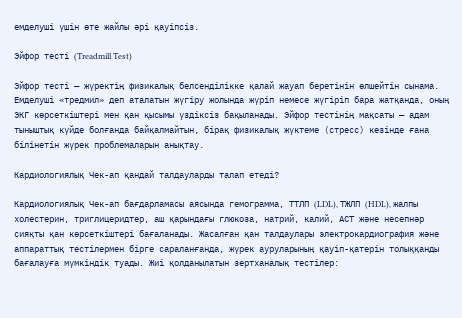емделуші үшін өте жайлы әрі қауіпсіз.

Эйфор тесті (Treadmill Test)

Эйфор тесті — жүректің физикалық белсенділікке қалай жауап беретінін өлшейтін сынама. Емделуші «тредмил» деп аталатын жүгіру жолында жүріп немесе жүгіріп бара жатқанда, оның ЭКГ көрсеткіштері мен қан қысымы үздіксіз бақыланады. Эйфор тестінің мақсаты — адам тыныштық күйде болғанда байқалмайтын, бірақ физикалық жүктеме (стресс) кезінде ғана білінетін жүрек проблемаларын анықтау.

Кардиологиялық Чек-ап қандай талдауларды талап етеді?

Кардиологиялық Чек-ап бағдарламасы аясында гемограмма, ТТЛП (LDL), ТЖЛП (HDL), жалпы холестерин, триглицеридтер, аш қарындағы глюкоза, натрий, калий, АСТ және несепнәр сияқты қан көрсеткіштері бағаланады. Жасалған қан талдаулары электрокардиография және аппараттық тестілермен бірге сараланғанда, жүрек ауруларының қауіп-қатерін толыққанды бағалауға мүмкіндік туады. Жиі қолданылатын зертханалық тестілер: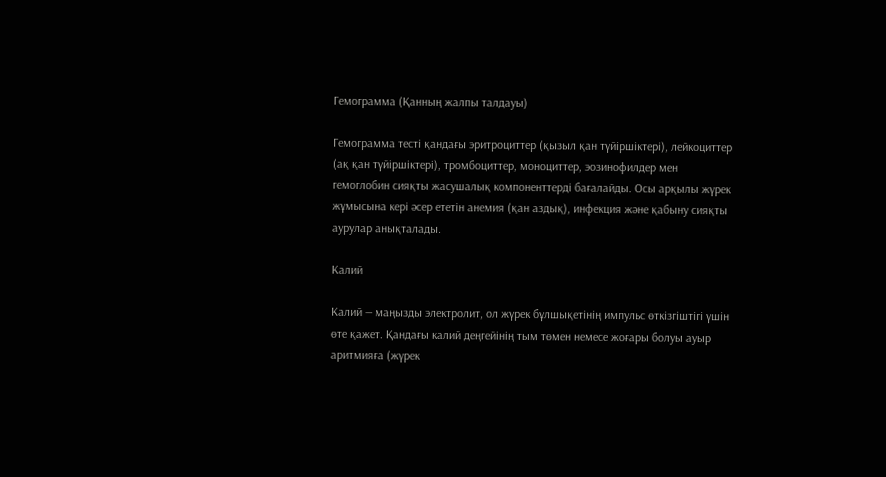Гемограмма (Қанның жалпы талдауы)

Гемограмма тесті қандағы эритроциттер (қызыл қан түйіршіктері), лейкоциттер (ақ қан түйіршіктері), тромбоциттер, моноциттер, эозинофилдер мен гемоглобин сияқты жасушалық компоненттерді бағалайды. Осы арқылы жүрек жұмысына кері әсер ететін анемия (қан аздық), инфекция және қабыну сияқты аурулар анықталады.

Калий

Калий — маңызды электролит, ол жүрек бұлшықетінің импульс өткізгіштігі үшін өте қажет. Қандағы калий деңгейінің тым төмен немесе жоғары болуы ауыр аритмияға (жүрек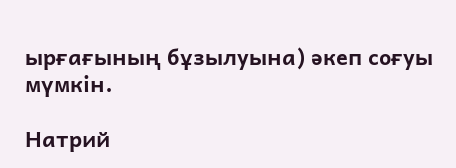ырғағының бұзылуына) әкеп соғуы мүмкін.

Натрий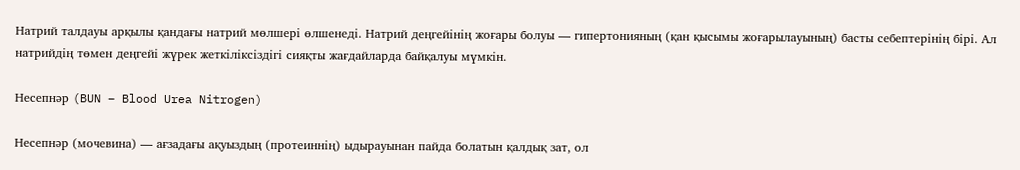Натрий талдауы арқылы қандағы натрий мөлшері өлшенеді. Натрий деңгейінің жоғары болуы — гипертонияның (қан қысымы жоғарылауының) басты себептерінің бірі. Ал натрийдің төмен деңгейі жүрек жеткіліксіздігі сияқты жағдайларда байқалуы мүмкін.

Несепнәр (BUN – Blood Urea Nitrogen)

Несепнәр (мочевина) — ағзадағы ақуыздың (протеиннің) ыдырауынан пайда болатын қалдық зат, ол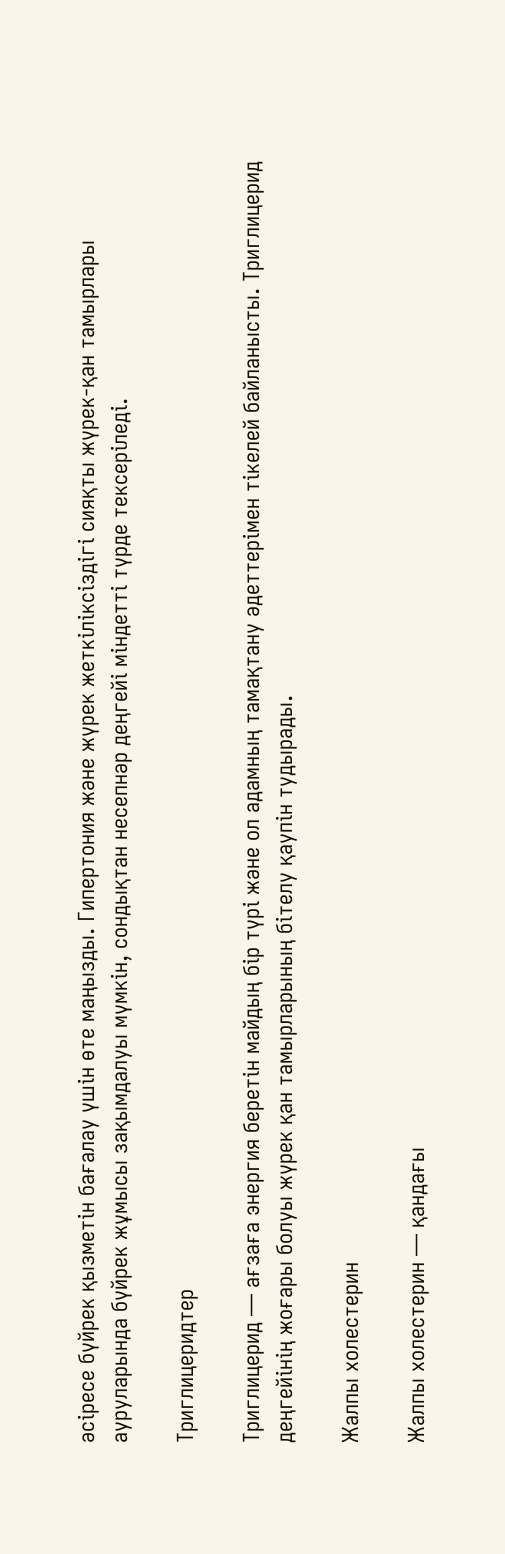әсіресе бүйрек қызметін бағалау үшін өте маңызды. Гипертония және жүрек жеткіліксіздігі сияқты жүрек-қан тамырлары ауруларында бүйрек жұмысы зақымдалуы мүмкін, сондықтан несепнәр деңгейі міндетті түрде тексеріледі.

Триглицеридтер

Триглицерид — ағзаға энергия беретін майдың бір түрі және ол адамның тамақтану әдеттерімен тікелей байланысты. Триглицерид деңгейінің жоғары болуы жүрек қан тамырларының бітелу қаупін тудырады.

Жалпы холестерин

Жалпы холестерин — қандағы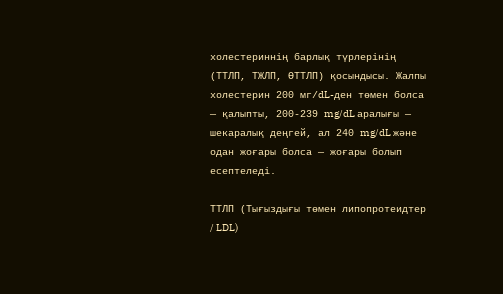холестериннің барлық түрлерінің (ТТЛП, ТЖЛП, ӨТТЛП) қосындысы. Жалпы холестерин 200 мг/dL-ден төмен болса — қалыпты, 200-239 mg/dL аралығы — шекаралық деңгей, ал 240 mg/dL және одан жоғары болса — жоғары болып есептеледі.

ТТЛП (Тығыздығы төмен липопротеидтер / LDL)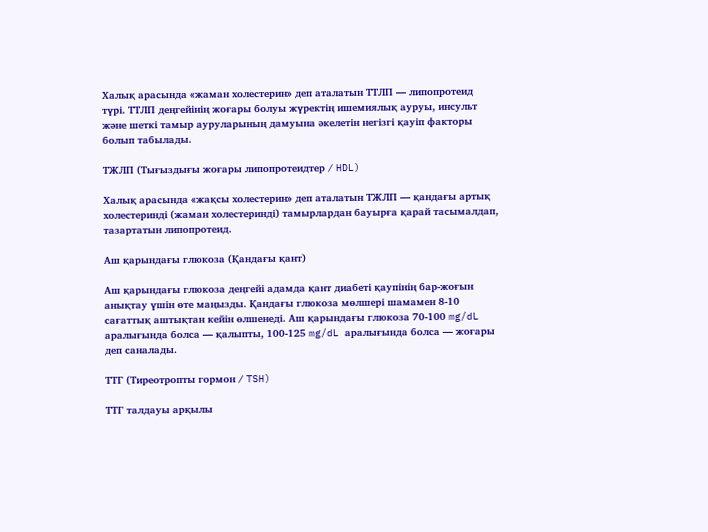Халық арасында «жаман холестерин» деп аталатын ТТЛП — липопротеид түрі. ТТЛП деңгейінің жоғары болуы жүректің ишемиялық ауруы, инсульт және шеткі тамыр ауруларының дамуына әкелетін негізгі қауіп факторы болып табылады.

ТЖЛП (Тығыздығы жоғары липопротеидтер / HDL)

Халық арасында «жақсы холестерин» деп аталатын ТЖЛП — қандағы артық холестеринді (жаман холестеринді) тамырлардан бауырға қарай тасымалдап, тазартатын липопротеид.

Аш қарындағы глюкоза (Қандағы қант)

Аш қарындағы глюкоза деңгейі адамда қант диабеті қаупінің бар-жоғын анықтау үшін өте маңызды. Қандағы глюкоза мөлшері шамамен 8-10 сағаттық аштықтан кейін өлшенеді. Аш қарындағы глюкоза 70-100 mg/dL аралығында болса — қалыпты, 100-125 mg/dL аралығында болса — жоғары деп саналады.

ТТГ (Тиреотропты гормон / TSH)

ТТГ талдауы арқылы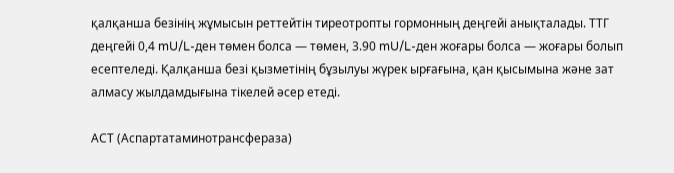қалқанша безінің жұмысын реттейтін тиреотропты гормонның деңгейі анықталады. ТТГ деңгейі 0,4 mU/L-ден төмен болса — төмен, 3.90 mU/L-ден жоғары болса — жоғары болып есептеледі. Қалқанша безі қызметінің бұзылуы жүрек ырғағына, қан қысымына және зат алмасу жылдамдығына тікелей әсер етеді.

АСТ (Аспартатаминотрансфераза)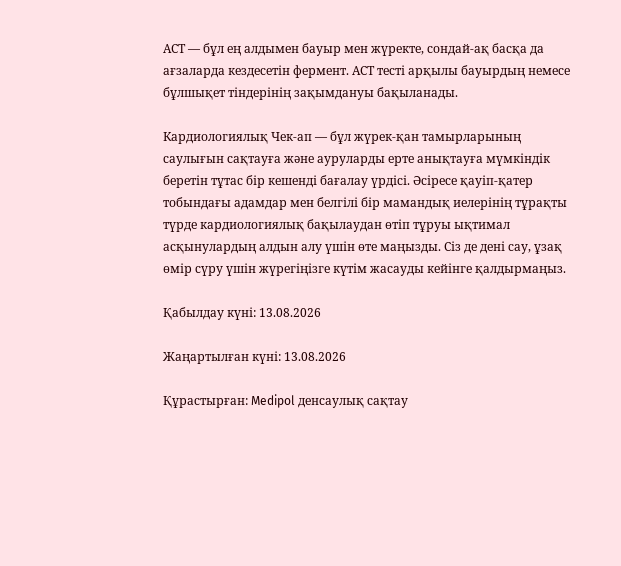АСТ — бұл ең алдымен бауыр мен жүректе, сондай-ақ басқа да ағзаларда кездесетін фермент. АСТ тесті арқылы бауырдың немесе бұлшықет тіндерінің зақымдануы бақыланады.

Кардиологиялық Чек-ап — бұл жүрек-қан тамырларының саулығын сақтауға және ауруларды ерте анықтауға мүмкіндік беретін тұтас бір кешенді бағалау үрдісі. Әсіресе қауіп-қатер тобындағы адамдар мен белгілі бір мамандық иелерінің тұрақты түрде кардиологиялық бақылаудан өтіп тұруы ықтимал асқынулардың алдын алу үшін өте маңызды. Сіз де дені сау, ұзақ өмір сүру үшін жүрегіңізге күтім жасауды кейінге қалдырмаңыз.

Қабылдау күні: 13.08.2026

Жаңартылған күні: 13.08.2026

Құрастырған: Medipol денсаулық сақтау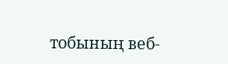тобының веб-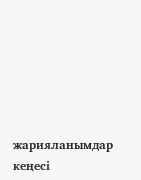жарияланымдар кеңесі